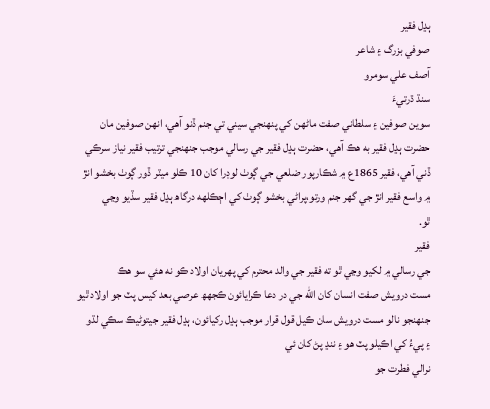ٻڍل فقير
صوفي بزرگ ۽ شاعر
آصف علي سومرو
سنڌ ڌرتيءَ
سوين صوفين ۽ سلطاني صفت ماڻھن کي پنهنجي سيني تي جنم ڏنو آهي، انهن صوفين مان
حضرت ٻڍل فقير به هڪ آهي، حضرت ٻڍل فقير جي رسالي موجب جنهنجي ترتيب فقير نياز سرڪي
ڏني آهي، فقير 1865ع ۾ شڪارپور ضلعي جي ڳوٺ لوڊرا کان 10 ڪلو ميٽر ڏور ڳوٺ بخشو انڙ
۾ واسع فقير انڙ جي گهر جنم ورتو،پراڻي بخشو ڳوٺ کي اڄڪلھه درگاھ ٻڍل فقير سڏيو وڃي
ٿو.
فقير
جي رسالي ۾ لکيو وڃي ٿو ته فقير جي والد محترم کي پهريان اولاد ڪو نه هئي سو هڪ
مست درويش صفت انسان کان الله جي در دعا ڪرايائون ڪجهھ عرصي بعد کيس پٽ جو اولاد ٿيو
جنهنجو نالو مست درويش سان ڪيل قول قرار موجب ٻڍل رکيائون، ٻڍل فقير جيتوڻيڪ سڪي لڌو
۽ پيءُ کي اڪيلو پٽ هو ۽ ننڍ پڻ کان ئي
نرالي فطرت جو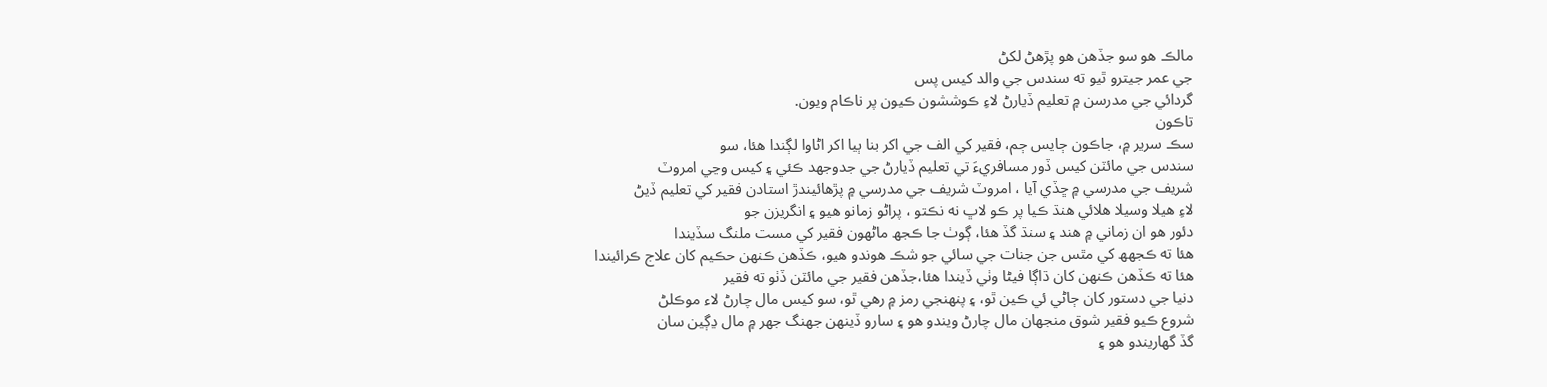مالڪ هو سو جڏهن هو پڙھڻ لکڻ
جي عمر جيترو ٿيو ته سندس جي والد کيس پس
گردائي جي مدرسن ۾ تعليم ڏيارڻ لاءِ ڪوششون ڪيون پر ناڪام ويون.
تاڪون
سڪ سرير ۾، جاڪون ڄايس ڄم، فقير کي الف جي اکر بنا ٻيا اکر اڻاوا لڳندا هئا، سو
سندس جي مائٽن کيس ڏور مسافريءَ تي تعليم ڏيارڻ جي جدوجهد ڪئي ۽ کيس وڃي امروٽ
شريف جي مدرسي ۾ ڇڏي آيا ، امروٽ شريف جي مدرسي ۾ پڙھائيندڙ استادن فقير کي تعليم ڏيڻ
لاءِ هيلا وسيلا هلائي هنڌ ڪيا پر ڪو لاڀ نه نڪتو ، پراڻو زمانو هيو ۽ انگريزن جو
دئور هو ان زماني ۾ هند ۽ سنڌ گڏ هئا، ڳوٺ جا ڪجھ ماڻهون فقير کي مست ملنگ سڏيندا
هئا ته ڪجهھ کي مٿس جن جنات جي سائي جو شڪ هوندو هيو، ڪڏهن ڪنهن حڪيم کان علاج ڪرائيندا
هئا ته ڪڏهن ڪنهن کان ڌاڳا فيڻا وٺي ڏيندا هئا،جڏهن فقير جي مائٽن ڏٺو ته فقير
دنيا جي دستور کان ڄاڻي ئي ڪين ٿو، ۽ پنهنجي رمز ۾ رهي ٿو، سو کيس مال چارڻ لاء موڪلڻ
شروع ڪيو فقير شوق منجهان مال چارڻ ويندو هو ۽ سارو ڏينهن جهنگ جهر ۾ مال ڍڳين سان
گڏ گهاريندو هو ۽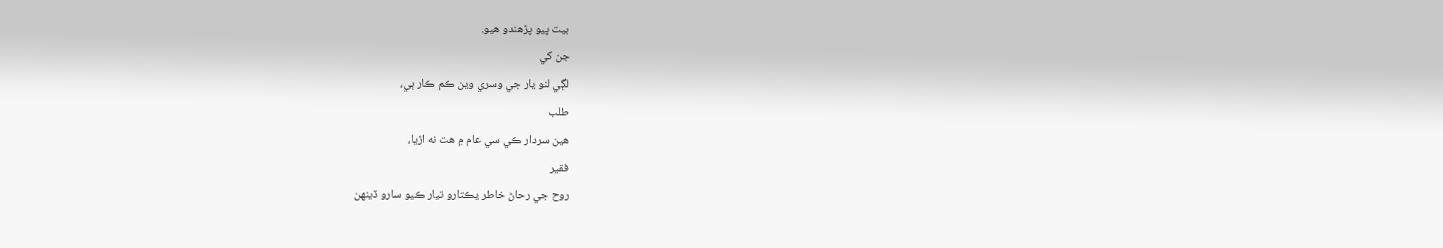بيت پيو پڙهندو هيو.
جن کي
لڳي لنو يار جي وسري وين ڪم ڪار ٻي،
طلب
هين سردار ڪي سي عام ۾ هت نه اڙيا،
فقير
روح جي رحاڻ خاطر يڪتارو تيار ڪيو سارو ڏينهن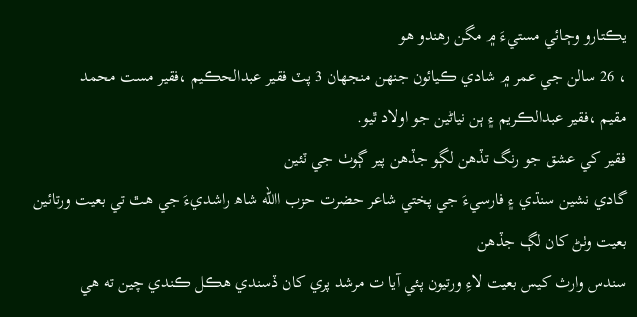يڪتارو وڄائي مستيءَ ۾ مگن رهندو هو
، 26 سالن جي عمر ۾ شادي ڪيائون جنهن منجهان 3 پٽ فقير عبدالحڪيم ،فقير مست محمد
مقيم ،فقير عبدالڪريم ۽ ٻن نياڻين جو اولاد ٿيو.
فقير کي عشق جو رنگ تڏھن لڳو جڏهن پير ڳوٺ جي ٽئين
گادي نشين سنڌي ۽ فارسيءَ جي پختي شاعر حضرت حزب االله شاھ راشديءَ جي هٿ تي بعيت ورتائين بعيت وٺڻ کان لڳ جڏھن
سندس وارث کيس بعيت لاءِ ورتيون پئي آيا ت مرشد پري کان ڏسندي هڪل ڪندي چين ته هي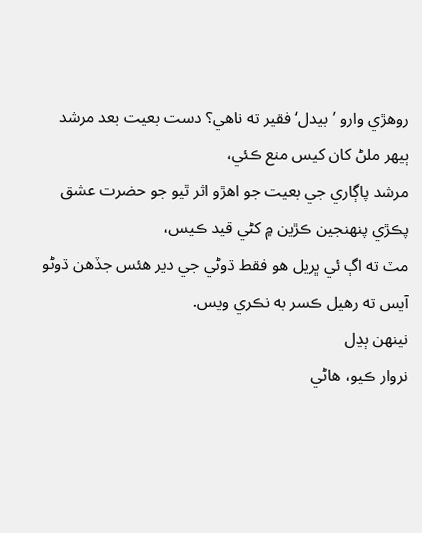روهڙي وارو ’بيدل‘ فقير ته ناهي؟ دست بعيت بعد مرشد ٻيهر ملڻ کان کيس منع ڪئي،
مرشد پاڳاري جي بعيت جو اهڙو اثر ٿيو جو حضرت عشق پڪڙي پنهنجين ڪڙين ۾ کڻي قيد ڪيس،
مٽ ته اڳ ئي ڀريل هو فقط ڌوڻي جي دير هئس جڏهن ڌوڻو آيس ته رهيل ڪسر به نڪري ويس.
نينهن ٻڍل
نروار ڪيو، هاڻي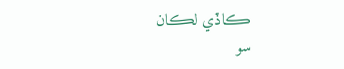ڪاڏي لڪان
سو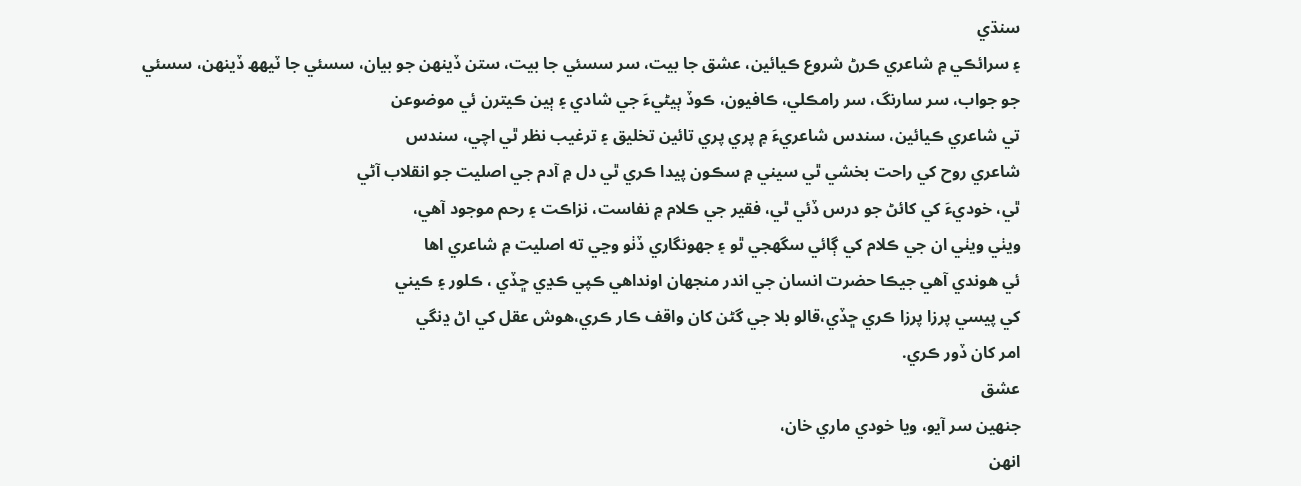سنڌي
۽ سرائڪي ۾ شاعري ڪرڻ شروع ڪيائين، عشق جا بيت، سر سسئي جا بيت، ستن ڏينهن جو بيان، سسئي جا ٽيهھ ڏينهن، سسئي
جو جواب، سر سارنگ، سر رامڪلي، ڪافيون، ڪوڏ ٻيڻيءَ جي شادي ۽ ٻين ڪيترن ئي موضوعن
تي شاعري ڪيائين، سندس شاعريءَ ۾ پري پري تائين تخليق ۽ ترغيب نظر ٿي اچي، سندس
شاعري روح کي راحت بخشي ٿي سيني ۾ سڪون پيدا ڪري ٿي دل ۾ آدم جي اصليت جو انقلاب آڻي
ٿي، خوديءَ کي کائڻ جو درس ڏئي ٿي، فقير جي ڪلام ۾ نفاست، نزاڪت ۽ رحم موجود آهي،
ويٺي ويٺي ان جي ڪلام کي ڳائي سگهجي ٿو ۽ جهونگاري ڏٺو وڃي ته اصليت ۾ شاعري اها
ئي هوندي آهي جيڪا حضرت انسان جي اندر منجهان اونداهي ڪپي ڪڍي ڇڏي ، ڪلور ۽ ڪيني
کي پيسي پرزا پرزا ڪري ڇڏي،قالو بلا جي گڻن کان واقف ڪار ڪري،هوش عقل کي اڻ ڍنگي
امر کان ڏور ڪري.
عشق
جنهين سر آيو، ويا خودي ماري خان،
انهن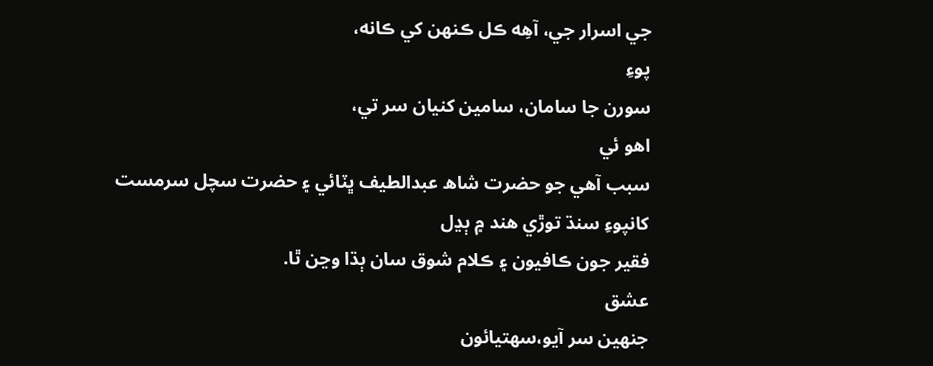جي اسرار جي، آهِه ڪل ڪنهن کي ڪانه،
پوءِ
سورن جا سامان، سامين کنيان سر تي،
اهو ئي
سبب آهي جو حضرت شاھ عبدالطيف ڀٽائي ۽ حضرت سچل سرمست کانپوءِ سنڌ توڙي هند ۾ ٻڍل
فقير جون ڪافيون ۽ ڪلام شوق سان ٻڌا وڃن ٿا.
عشق
جنهين سر آيو،سهتيائون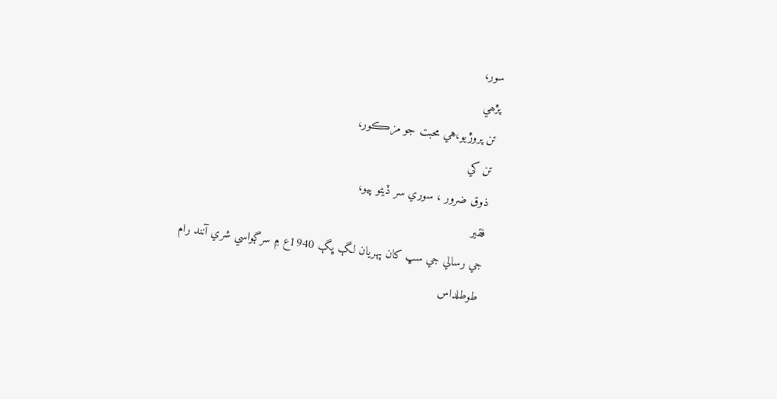سور،
پڙھي
تن پروڙيو،هي محبت جو مزڪور،
تن کي
ذوق ضرور ، سوري سر ڏيڻو پيو،
فقير
جي رسالي جي سڀ کان پهريان لڳ ڀڳ 1940ع ۾ سرڳواسي شري آنند رام طوطلداس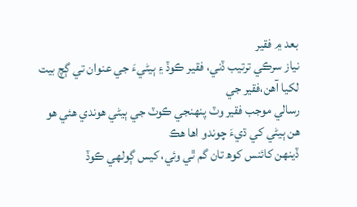بعد ۾ فقير
نياز سرڪي ترتيب ڏني، فقير ڪوڏ ۽ ٻيڻيءَ جي عنوان تي ڳچ بيت لکيا آهن،فقير جي
رسالي موجب فقير وٽ پنهنجي ڪوٽ جي ٻيڻي هوندي هئي ھو هن ٻيڻي کي ڌيءَ چوندو اها هڪ
ڏينهن کائنس کوھ تان گم ٿي وئي، کيس ڳولهي ڪوڏ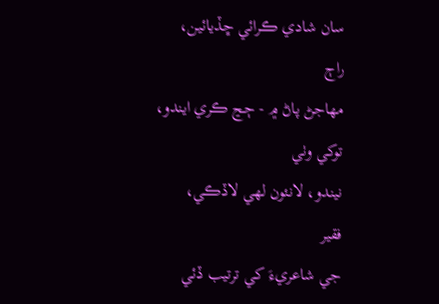سان شادي ڪرائي ڇڏيائين،
راڄ
مهاجڻ پاڻ ۾ - ڄڃ ڪري ايندو،
توکي وٺي
نيندو، لانئون لهي لاڏڪي،
فقير
جي شاعريءَ کي ترتيب ڏئي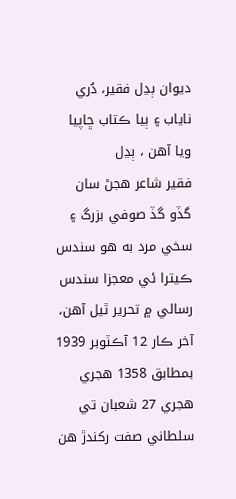ديوان ٻڍل فقير، دُري ناياب ۽ ٻيا ڪتاب ڇاپيا ويا آهن ، ٻڍل
فقير شاعر هجڻ سان گڏو گڏ صوفي بزرگ ۽ سخي مرد به هو سندس ڪيترا ئي معجزا سندس
رسالي ۾ تحرير ٿيل آهن، آخر ڪار 12 آڪٽوبر 1939 بمطابق 1358 هجري هجري 27 شعبان تي
سلطاني صفت رکندڙ هن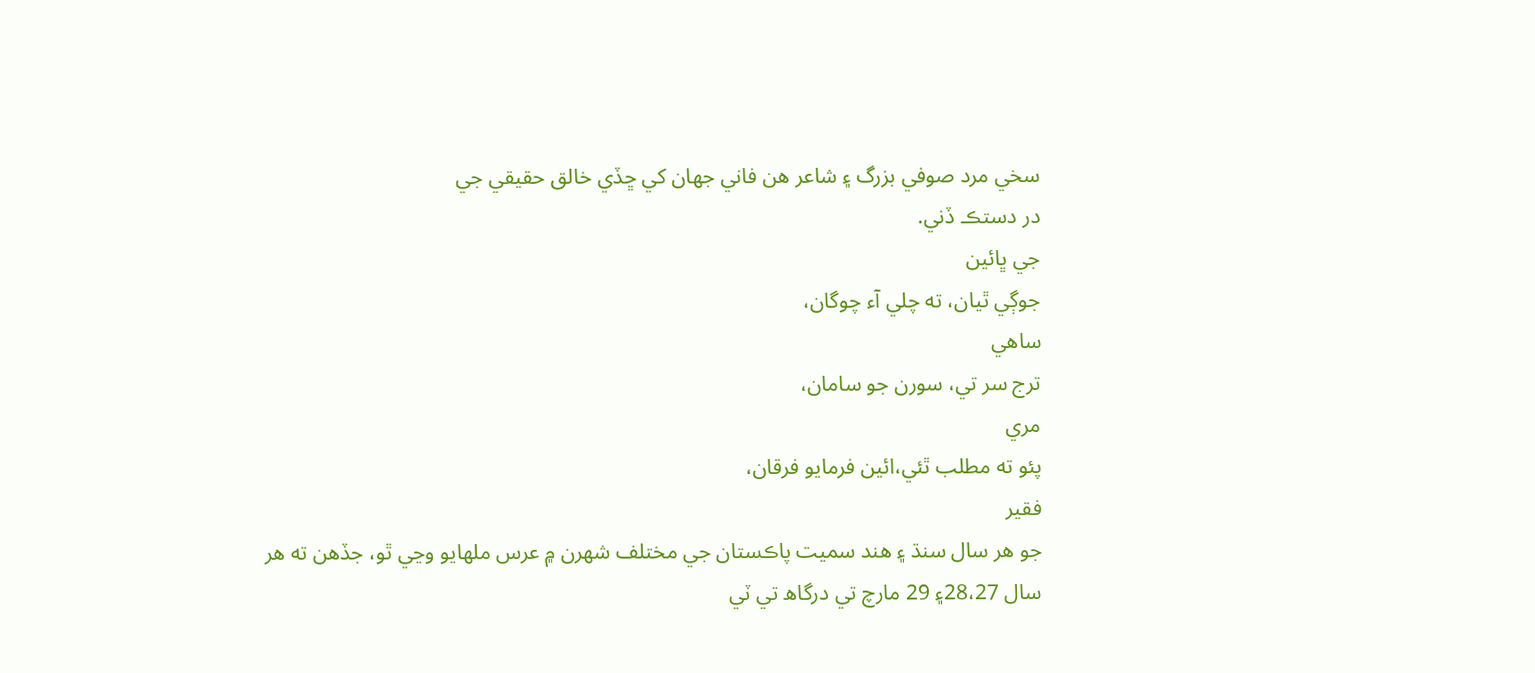سخي مرد صوفي بزرگ ۽ شاعر هن فاني جهان کي ڇڏي خالق حقيقي جي
در دستڪ ڏني.
جي ڀائين
جوڳي ٿيان، ته چلي آء چوگان،
ساهي
ترج سر تي، سورن جو سامان،
مري
پئو ته مطلب ٿئي،ائين فرمايو فرقان،
فقير
جو هر سال سنڌ ۽ هند سميت پاڪستان جي مختلف شهرن ۾ عرس ملهايو وڃي ٿو، جڏھن ته هر
سال 28،27۽ 29 مارچ تي درگاھ تي ٽي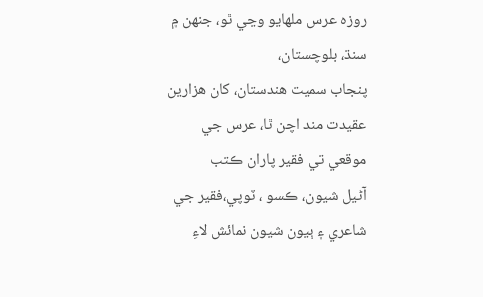روزه عرس ملهايو وڃي ٿو، جنهن ۾ سنڌ، بلوچستان،
پنجاب سميت هندستان، کان هزارين عقيدت مند اچن ٿا، عرس جي موقعي تي فقير پاران ڪتب
آڻيل شيون، ڪسو ، ٽوپي،فقير جي شاعري ۽ ٻيون شيون نمائش لاءِ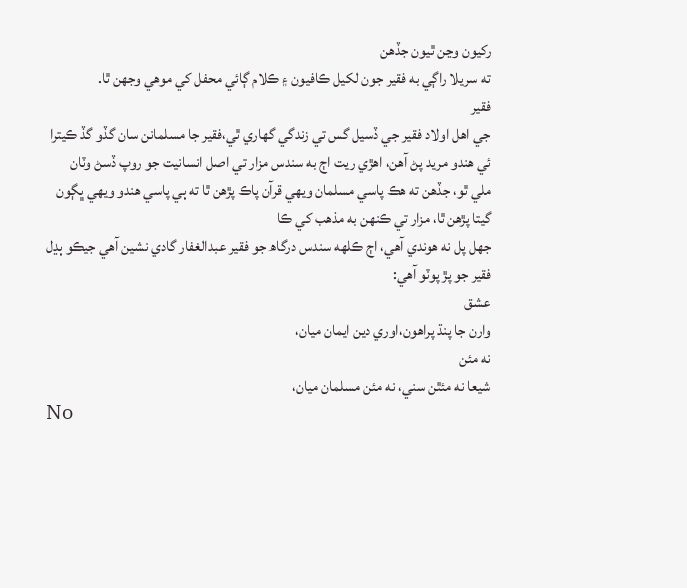رکيون وڃن ٿيون جڏهن
ته سريلا راڳي به فقير جون لکيل ڪافيون ۽ ڪلام ڳائي محفل کي موهي وجهن ٿا.
فقير
جي اهل اولاد فقير جي ڏسيل گس تي زندگي گهاري ٿي،فقير جا مسلمانن سان گڏو گڏ ڪيترا
ئي هندو مريد پڻ آهن، اهڙي ريت اڄ به سندس مزار تي اصل انسانيت جو روپ ڏسڻ وٽان
ملي ٿو، جڏھن ته هڪ پاسي مسلمان ويهي قرآن پاڪ پڙهن ٿا ته ٻي پاسي هندو ويهي ڀڳون
گيتا پڙھن ٿا، مزار تي ڪنهن به مذهب کي ڪا
جهل پل نه هوندي آهي، اڄ ڪلھه سندس درگاھ جو فقير عبدالغفار گادي نشين آهي جيڪو ٻڍل
فقير جو پڙ پوٽو آهي:
عشق
وارن جا پنڌ پراهون،اوري دين ايمان ميان،
نه مئن
شيعا نه مئٿن سني، نه مئن مسلمان ميان،
No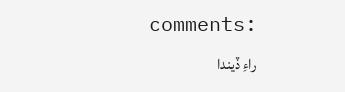comments:
راءِ ڏيندا